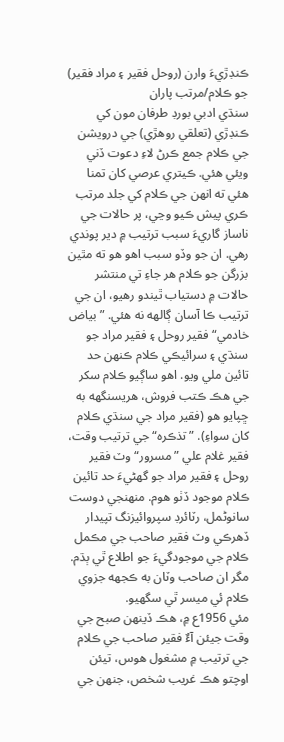ڪنڊڙيءَ وارن (روحل فقير ۽ مراد فقير) جو ڪلام/مرتب پاران
سنڌي ادبي بورڊ طرفان مون کي ڪنڊڙي (تعلقي روهڙي) جي درويشن جي ڪلام جمع ڪرڻ لاءِ دعوت ڏني ويئي هئي. ڪيتري عرصي کان تمنا هئي ته انهن جي ڪلام کي جلد مرتب ڪري پيش ڪيو وڃي، پر حالات جي ناساز گاريءَ سبب ترتيب ۾ دير پوندي رهي. ان جو وڏو سبب اهو هو ته مٿين بزرگن جو ڪلام هر جاءِ تي منتشر حالات ۾ دستياب ٿيندو رهيو، ان جي ترتيب ڪا آسان ڳالهه نه هئي. ”بياض خادمي“ فقير روحل ۽ فقير مراد جو سنڌي ۽ سرائيڪي ڪلام ڪنهن حد تائين ملي ويو. اهو ساڳيو ڪلام سکر جي هڪ ڪتب فروش، هريسنگهه به ڇپايو هو (فقير مراد جي سنڌي ڪلام کان سواءِ). ”تذڪره“ جي ترتيب وقت، فقير غلام علي ”مسرور“ وٽ فقير روحل ۽ فقير مراد جو گهڻيءَ حد تائين ڪلام موجود ڏٺو هوم. منهنجي دوست سانوڻمل، رٽائرڊ سپروائيزنگ تپيدار ڏهرڪي وٽ فقير صاحب جي مڪمل ڪلام جي موجودگيءَ جو اطلاع ٿي ٻڌم. مگر ان صاحب وٽان به ڪجهه جزوي ڪلام ئي ميسر ٿي سگهيو.
مئي 1956ع ۾، هڪ ڏينهن صبح جي وقت جيئن آءٌ فقير صاحب جي ڪلام جي ترتيب ۾ مشغول هوس، تيئن اوچتو هڪ غريب شخص، جنهن جي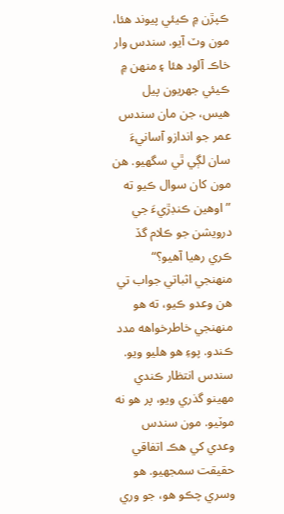ڪپڙن ۾ ڪيئي پيوند هئا، مون وٽ آيو. سندس وار خاڪ آلود هئا ۽ منهن ۾ ڪيئي جهريون پيل هيس، جن مان سندس عمر جو اندازو آسانيءَ سان لڳي ٿي سگهيو. هن مون کان سوال ڪيو ته ”اوهين ڪنڊڙيءَ جي درويشن جو ڪلام گڏ ڪري رهيا آهيو؟“ منهنجي اثباتي جواب تي هن وعدو ڪيو، ته هو منهنجي خاطرخواهه مدد ڪندو. پوءِ هو هليو ويو.
سندس انتظار ڪندي مهينو گذري ويو، پر هو نه موٽيو. مون سندس وعدي کي هڪ اتفاقي حقيقت سمجهيو. هو وسري چڪو هو، جو وري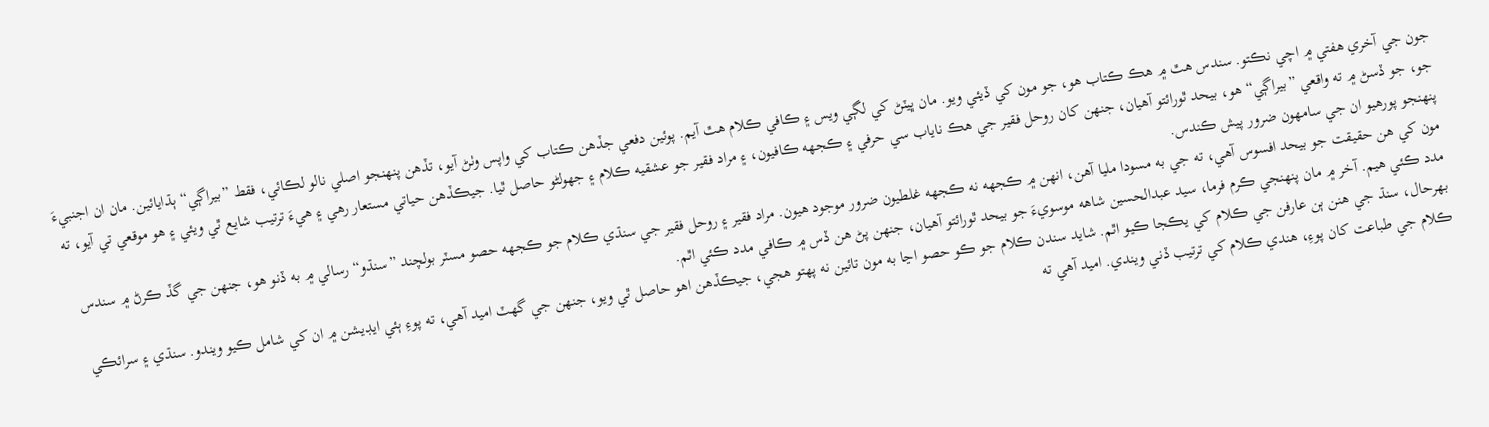جون جي آخري هفتي ۾ اچي نڪتو. سندس هٿ ۾ هڪ ڪتاب هو، جو مون کي ڏيئي ويو. مان ڀيٽڻ کي لڳي ويس ۽ ڪافي ڪلام هٿ آيم. پوئين دفعي جڏهن ڪتاب کي واپس وٺڻ آيو، تڏهن پنهنجو اصلي نالو لڪائي، فقط ”بيراڳي“ ٻڌايائين. مان ان اجنبيءَ جو، جو ڏسڻ ۾ ته واقعي ”بيراڳي“ هو، بيحد ٿورائتو آهيان، جنهن کان روحل فقير جي هڪ ناياب سي حرفي ۽ ڪجهه ڪافيون، ۽ مراد فقير جو عشقيه ڪلام ۽ جهولڻو حاصل ٿيا. جيڪڏهن حياتي مستعار رهي ۽ هيءَ ترتيب شايع ٿي ويئي ۽ هو موقعي تي آيو، ته پنهنجو پورهيو ان جي سامهون ضرور پيش ڪندس.
مون کي هن حقيقت جو بيحد افسوس آهي، ته جي به مسودا مليا آهن، انهن ۾ ڪجهه نه ڪجهه غلطيون ضرور موجود هيون. مراد فقير ۽ روحل فقير جي سنڌي ڪلام جو ڪجهه حصو مسٽر بولچند ”سنڌو“ رسالي ۾ به ڏنو هو، جنهن جي گڏ ڪرڻ ۾ سندس مدد ڪئي هيم. آخر ۾ مان پنهنجي ڪرم فرما، سيد عبدالحسين شاهه موسويءَ جو بيحد ٿورائتو آهيان، جنهن پڻ هن ڏس ۾ ڪافي مدد ڪئي اٿم.
بهرحال، سنڌ جي هنن ٻن عارفن جي ڪلام کي يڪجا ڪيو اٿم. شايد سندن ڪلام جو ڪو حصو اڃا به مون تائين نه پهتو هجي، جيڪڏهن اهو حاصل ٿي ويو، جنهن جي گهٽ اميد آهي، ته پوءِ ٻئي ايڊيشن ۾ ان کي شامل ڪيو ويندو. سنڌي ۽ سرائڪي ڪلام جي طباعت کان پوءِ، هندي ڪلام کي ترتيب ڏني ويندي. اميد آهي ته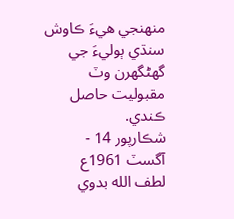منهنجي هيءَ ڪاوش سنڌي ٻوليءَ جي گهڻگهرن وٽ مقبوليت حاصل ڪندي.
شڪارپور 14 - آگسٽ 1961ع
لطف الله بدوي